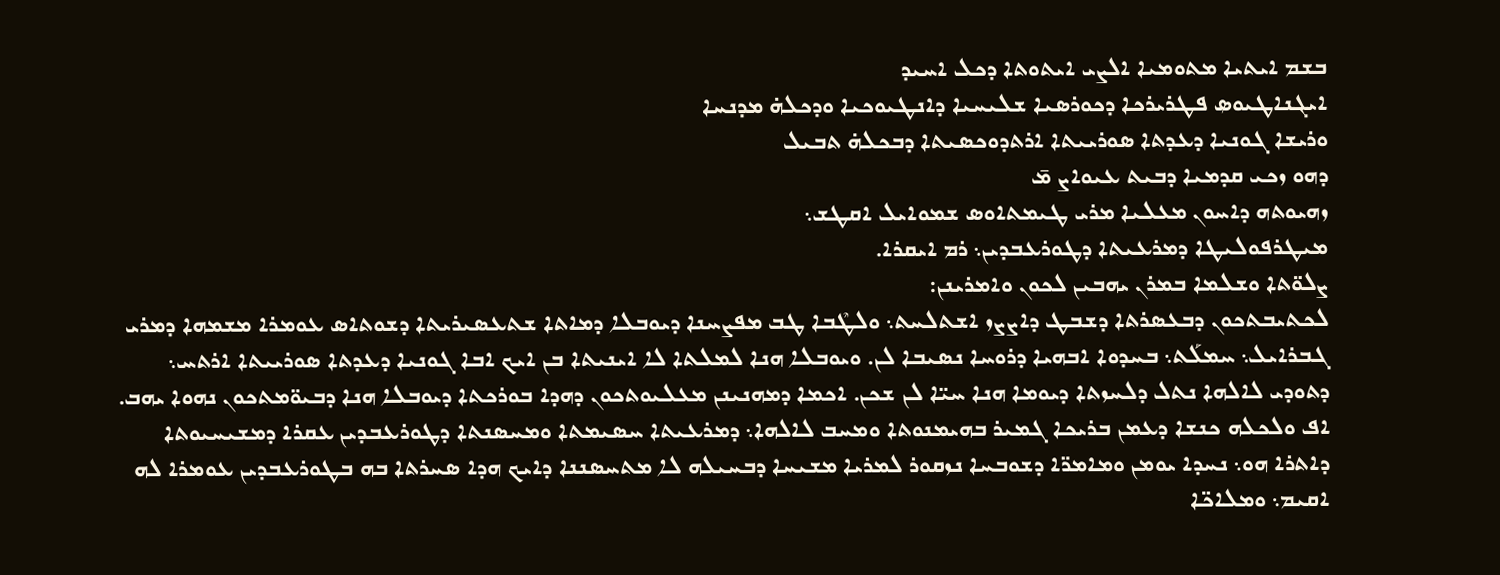ܒܫܡ ܐܝܬܝܐ ܡܬܘܡܝܐ ܐܠܨܝ ܐܝܬܘܬܐ ܕܟܠ ܐܚܝܕ
ܐܝܓܢܐܛܝܘܤ ܦܛܪܝܪܟܐ ܕܟܘܪܣܝܐ ܫܠܝܚܝܐ ܕܐܢܛܝܘܟܝܐ ܘܕܟܠܗ̇ ܡܕܢܚܐ
ܘܪܝܫܐ ܓܘܢܝܐ ܕܥܕܬܐ ܣܘܪܝܝܬܐ ܐܪܬܕܘܟܣܝܬܐ ܕܒܟܠܗ̇ ܬܒܝܠ
ܕܗܘ ܙܟܝ ܩܕܡܝܐ ܕܒܝܬ ܥܝܘܐܨ ܡ̄
ܙܗܝܘܬܗ ܕܐܚܘܢ ܡܥܠܝܐ ܡܪܝ ܛܝܡܬܐܘܣ ܫܡܘܐܝܠ ܐܩܛܫ܆
ܡܝܛܪܦܘܠܝܛܐ ܕܡܪܥܝܬܐ ܕܛܘܪܥܒܕܝܢ܆ ܪܡ ܐܝܩܪܐ.
ܨܠܘ̈ܬܐ ܘܫܠܡܐ ܒܡܪܢ ܝܗܒܝܢ ܠܟܘܢ ܘܐܡܪܝܢܢ:
ܠܟܬܝܒܬܟܘܢ ܕܒܥܣܪܬܐ ܕܫܒܛ ܕܐܨܨܙ ܐܫܬܠܚܬ܆ ܘܠܛܶܒܐ ܛܒ ܡܦܨܚܢܐ ܕܝܘܒܠܐ ܕܡܐܬܐ ܫܬܥܣܝܪܝܬܐ ܕܫܘܬܐܣ ܥܘܡܪܐ ܡܫܡܗܐ ܕܡܪܝ ܓܒܪܐܝܠ܆ ܚܡܠܰܬ܆ ܒܚܕܘܐ ܐܒܗܝܐ ܕܪܘܚܐ ܢܣܝܒܐ ܠܢ. ܘܝܘܒܠܐ ܗܢܐ ܠܡܠܬܐ ܠܐ ܐܝܢܝܬܐ ܒܢ ܐܝܟ ܐܒܐ ܓܘܢܝܐ ܕܥܕܬܐ ܣܘܪܝܝܬܐ ܐܪܬܚ܆ ܕܬܘܕܝ ܠܐܠܗܐ ܢܬܠ ܕܠܚܙܬܐ ܕܝܘܡܐ ܗܢܐ ܚܝ̈ܐ ܠܢ ܫܟܢ. ܐܟܡܐ ܕܡܗܢܝܢܢ ܡܥܠܝܘܬܟܘܢ ܕܗܕܐ ܒܘܪܟܬܐ ܕܝܘܒܠܐ ܗܢܐ ܕܒܝܘ̈ܡܬܟܘܢ ܢܗܘܐ ܝܗܒ. ܐܦ ܘܠܟܠܗ ܟܢܫܐ ܕܥܡܢ ܒܪܝܟܐ ܓܡܝܪ ܒܗܝܡܢܘܬܐ ܘܡܚܒ ܠܐܠܗܐ܆ ܕܡܪܥܝܬܐ ܚܣܝܡܬܐ ܘܡܚܣܢܬܐ ܕܛܘܪܥܒܕܝܢ ܥܩܪܐ ܕܡܫܝܚܝܘܬܐ ܕܐܬܪܐ ܗܘ܆ ܢܚܕܐ ܝܘܡܢ ܘܡܐܡܪ̈ܐ ܕܫܘܒܚܐ ܢܙܩܘܪ ܠܡܪܝܐ ܡܫܝܚܐ ܕܒܚܝܠܗ ܠܐ ܡܬܚܣܢܢܐ ܕܐܝܟ ܗܕܐ ܣܚܪܬܐ ܒܗ ܒܛܘܪܥܒܕܝܢ ܥܘܡܪܐ ܠܗ ܐܩܝܡ܆ ܘܡܠܐܟ̈ܐ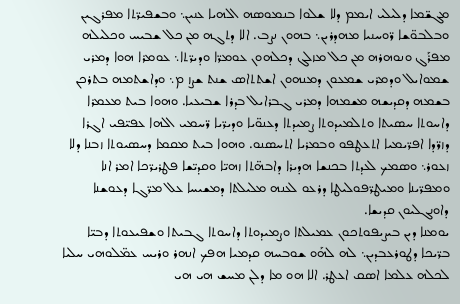ܡܓܫ̈ܡܐ ܕܠܝܠܝ ܐܝܡܡ ܕܠܐ ܫܠܘܐ ܒܢܡܘܣܗ ܐܠܗܝܐ ܥܢܝܢ܆ ܘܒܫܦܝܪ̈ܬܐ ܡܦܪܓܝܢ ܘܒܠܒܘ̈ܫܐ ܪ̈ܘܚܢܝܐ ܡܗܕܪܝܢ܆ ܒܗܘܢ ܢܨܒ. ܐܠܐ ܕܬܓܗ ܡܢ ܟܠ ܫܒܝܚ ܘܟܠܝܠܗ ܡܦܪܰܓ ܘܢܘܗܪܗ ܡܢ ܟܠ ܡܙܠܓ ܕܟܠܗܘܢ ܥܘܡܪ̈ܐ ܘܕܝܪ̈ܬܐ܆ ܥܘܡܪܐ ܗܘܐ ܕܡܪܝ ܫܡܘܐܝܠ ܘܕܡܪܝ ܫܡܥܘܢ ܕܡܢܗܘܢ ܐܫܬܬܐܣ ܫܢܬ ܫܨܙ ܡ܆ ܘܕܐܫܬܡܗ ܒܬܪܟܢ ܒܫܡܗ ܕܩܕܝܫܗ ܡܫܡܗܐ ܕܡܪܝ ܓܒܪܐܝܠ ܒܕܪܐ ܫܒܝܥܝܐ. ܘܗܘܐ ܒܝܬ ܡܥܡܪܐ ܕܐܚܘܬܐ ܚܣܝܬܐ ܘܬܠܡܝܕܘܬܐ ܨܡܝܕܬܐ ܕܥܢܘ̈ܝܐ ܘܕܝܪ̈ܝܐ ܪ̈ܚܡܝ ܐܠܗܐ ܥܦܝ̈ܦܝ ܐܓܪܐ ܕܙܪ̈ܕܐ ܐܦܪ̈ܝܡܝܐ ܐܬܥܛܦܘ ܘܒܡܪܝܐ ܐܬܚܣܢܘ. ܘܗܘܐ ܒܝܬ ܡܩܡܐ ܕܚܣܝܘܬܐ ܙܒܢܐ ܕܠܐ ܙܥܘܪ܆ ܘܣܡܟ ܠܥܕܬܐ ܒܟܢܫܐ ܗܕܝܪܐ ܕܐܒܗ̈ܬܐ ܙܗܝ̈ܐ ܘܩܕܝ̈ܫܐ ܦܛܪܝܪ̈ܟܐ ܐܡܪ ܐܢܐ ܘܡܦܪ̈ܝܢܐ ܘܡܝܛܪ̈ܦܘܠܝܛܐ ܕܪܥܘ ܠܥܢܗ ܡܠܝܠܬܐ ܕܡܫܝܚܐ ܥܠ ܡܪ̈ܓܐ ܕܥܘܫܢܐ ܕܐܘܢܓܠܝܘܢ ܩܕܝܫܐ.
ܝܘܡܢܐ ܕܝܢ ܒܝܨܝܦܘܬܟܘܢ ܥܡܝܠܬܐ ܘܨܡܝܕܘܬܐ ܕܐܚܘܬܐ ܓܒܝܬܐ ܘܫܦܝܥܘܬܐ ܕܒܝ̈ܐ ܒܪ̈ܝܟܐ ܕܛܘܪܥܒܕܝܢ܆ ܠܗ ܠܗܰܘ ܫܘܒܚܗ ܩܕܡܝܐ ܗܦܟ ܐܢܗܪ ܘܪܝܚ ܥܡ̈ܠܘܗܝ ܚܠܝܐ ܠܟܠܗ ܥܠܡܐ ܐܣܩ ܐܥܛܪ. ܐܠܐ ܗܘ ܡܐ ܕܠܢ ܡܚܫ ܗܝ ܗܝ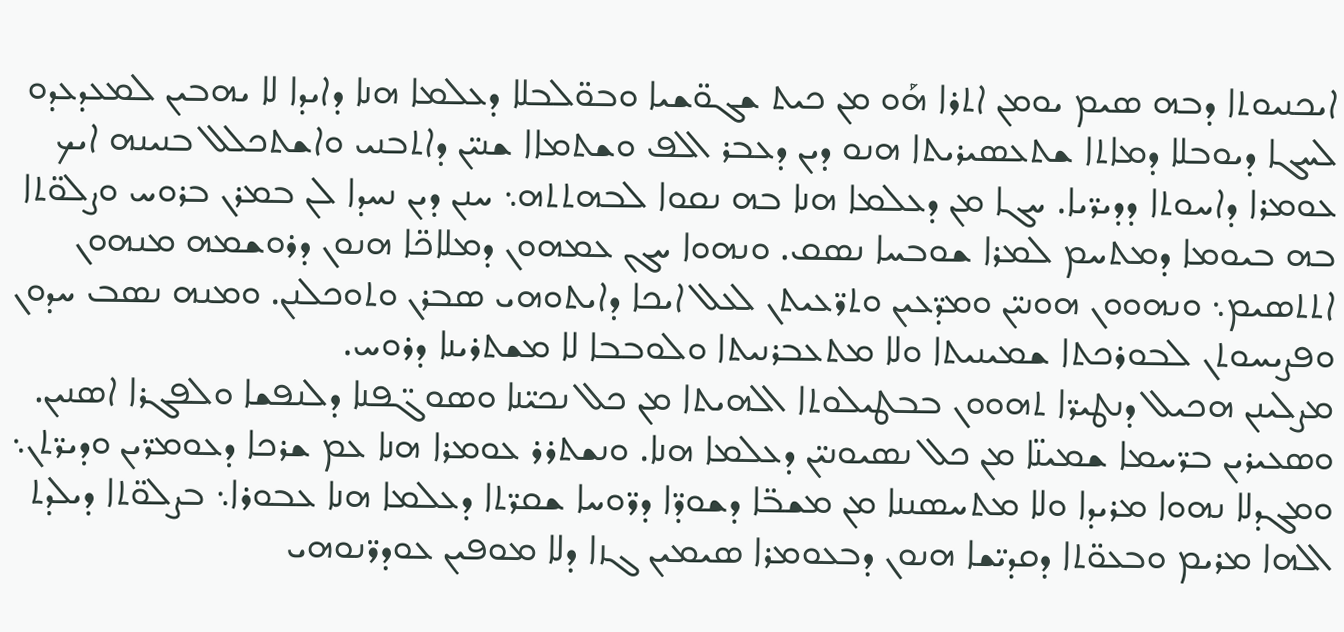ܐܝܟܢܝܘܬܐ ܕܒܗ ܣܝܡ ܝܘܡܢ ܐܬܪܐ ܗܰܘ ܡܢ ܟܝܬ ܫܓܘ̈ܫܝܐ ܘܒܘ̈ܠܒܠܐ ܕܥܠܡܐ ܗܢܐ ܕܐܝܕܐ ܠܐ ܝܗܒܝܢ ܠܡܥܕܥܕܘ ܠܚܓܐ ܕܝܘܒܠܐ ܕܡܐܬܐ ܫܬܥܣܝܪܝܬܐ ܗܢܘ ܕܝܢ ܕܥܒܪ ܐܠܦ ܘܫܬܡܐܐ ܫܢܝ̈ܢ ܕܐܬܒܢܝ ܘܐܫܬܟܠܠ ܒܢܝܢܗ ܐܝܟ ܥܘܡܪܐ ܕܐܚܘܬܐ ܕܕܝܪ̈ܝܐ. ܚܓܐ ܡܢ ܕܥܠܡܐ ܗܢܐ ܒܗ ܢܩܘܐ ܠܒܗܬܬܗ܆ ܚܢܢ ܕܝܢ ܢܚܕܐ ܠܢ ܒܡܪܢ ܒܪܘܚ ܘܨܠܘ̈ܬܐ ܒܗ ܒܝܘܡܐ ܕܡܬܚܡ ܠܡܪܐ ܫܘܒܚܐ ܢܣܩ. ܘܢܗܘܐ ܚܓܢ ܥܡܗܘܢ ܕܡܠܐܟ̈ܐ ܗܢܘܢ ܕܪܘܫܡܗ ܡܢܗܘܢ ܐܬܬܣܝܡ܆ ܘܢܗܘܘܢ ܗܘܢܝ̈ܢ ܘܡܕ̈ܥܝܢ ܘܬܪ̈ܥܝܬܢ ܠܥܠ ܐܝܟܐ ܕܐܝܬܘܗܝ ܣܒܪܢ ܘܬܘܟܠܢܢ. ܘܡܢܗ ܢܣܒ ܚܕܘܢ ܘܦܨܝܚܘܬܢ ܠܒܘܪܟܬܐ ܫܡܝܢܝܬܐ ܘܠܐ ܡܬܥܒܪܢܝܬܐ ܘܠܘܒܒܐ ܠܐ ܡܫܬܪܝܢܐ ܕܪܘܚ.
ܡܨܠܝܢܢ ܗܟܝܠ ܕܢܛܝܪ̈ܐ ܬܗܘܘܢ ܒܒܛܝܠܘܬܐ ܐܠܗܝܬܐ ܡܢ ܟܠ ܢܟܝ̈ܢܐ ܘܣܘܓ̈ܦܢܐ ܕܠܢܦܫܐ ܘܠܦܓܪܐ ܐܣܢܝܢ. ܘܣܥܝܪܝܢ ܒܪ̈ܚܡܐ ܫܡܝܢ̈ܐ ܡܢ ܟܠ ܢܣܝܘܢܝ̈ܢ ܕܥܠܡܐ ܗܢܐ. ܘܢܫܬܪܪ ܥܘܡܪܐ ܗܢܐ ܥܡ ܫܪܟܐ ܕܥܘܡܪ̈ܝܢ ܘܕܝܪ̈ܬܢ܆ ܘܡܓܕܠܐ ܢܗܘܐ ܡܪܝܕܐ ܘܠܐ ܡܬܚܣܢܢܐ ܡܢ ܡܫܒ̈ܐ ܕܫܘܕ̈ܐ ܕܪ̈ܘܚܐ ܫܩܪ̈ܬܐ ܕܥܠܡܐ ܗܢܐ ܥܒܘܪܐ܆ ܒܨܠܘ̈ܬܐ ܕܝܠܕܬ ܐܠܗܐ ܡܪܝܡ ܘܒܥܘ̈ܬܐ ܕܩܕܝ̈ܫܐ ܗܢܘܢ ܕܒܥܘܡܪܐ ܣܝܡܝܢ ܓܙܐ ܕܠܐ ܡܘܦܝܢ ܥܘܕܪ̈ܢܘܗܝ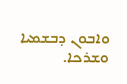ܘܐܒܘܢ ܕܒܫܡܝܐ ܘܫܪܟܐ.